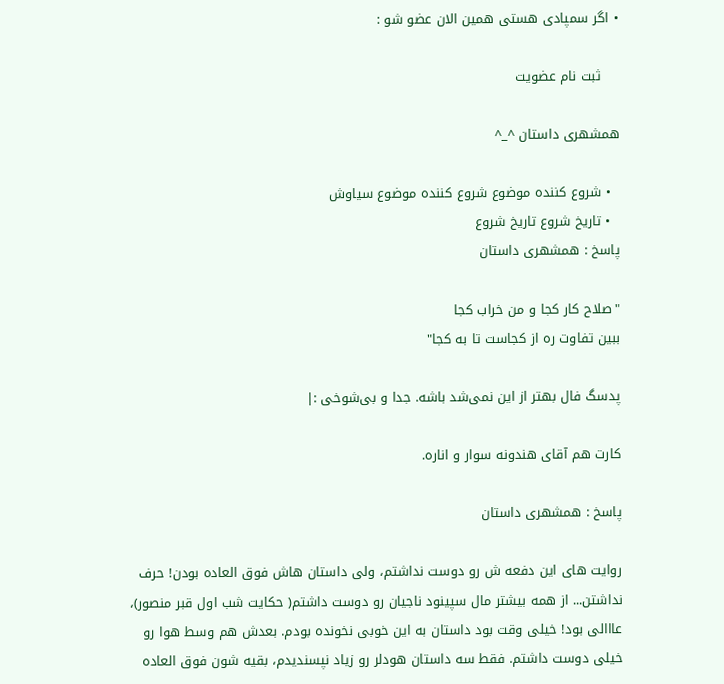• اگر سمپادی هستی همین الان عضو شو :

    ثبت نام عضویت

همشهری داستان ^_^

  • شروع کننده موضوع شروع کننده موضوع سیاوش
  • تاریخ شروع تاریخ شروع
پاسخ : همشهری داستان

"صلاح کار کجا و من خراب کجا
ببین تفاوت ره از کجاست تا به کجا"

پدسگ فال بهتر از این نمی‌شد باشه. جدا و بی‌شوخی :|

کارت هم آقای هندونه سوار و اناره.

پاسخ : همشهری داستان

روایت های این دفعه ش رو دوست نداشتم، ولی داستان هاش فوق العاده بودن! حرف نداشتن... از همه بیشتر مال سپینود ناجیان رو دوست داشتم( حکایت شب اول قبر منصور)، عااالی بود! خیلی وقت بود داستان به این خوبی نخونده بودم. بعدش هم وسط هوا رو خیلی دوست داشتم. فقط سه داستان هودلر رو زیاد نپسندیدم، بقیه شون فوق العاده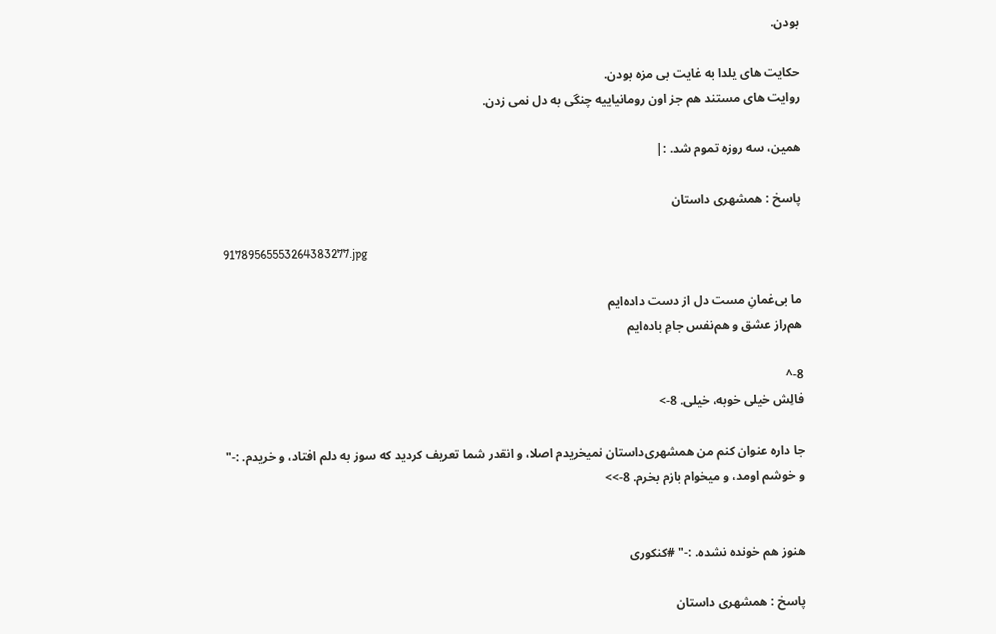بودن.

حکایت های یلدا به غایت بی مزه بودن.
روایت های مستند هم جز اون رومانیاییه چنگی به دل نمی زدن.

همین، سه روزه تموم شد. :|

پاسخ : همشهری داستان

91789565553264383277.jpg

ما بی‌غمانِ مست دل از دست داده‌ایم
هم‌راز عشق و هم‌نفس جامِ باده‌ایم

8-^
فالِش خیلی خوبه، خیلی. 8->

جا داره عنوان کنم من همشهری‌داستان نمیخریدم اصلا، و انقدر شما تعریف کردید که سوز به دلم افتاد، و خریدم. :-"
و خوشم اومد، و میخوام بازم بخرم. 8->>


هنوز هم خونده نشده. :-" #کنکوری

پاسخ : همشهری داستان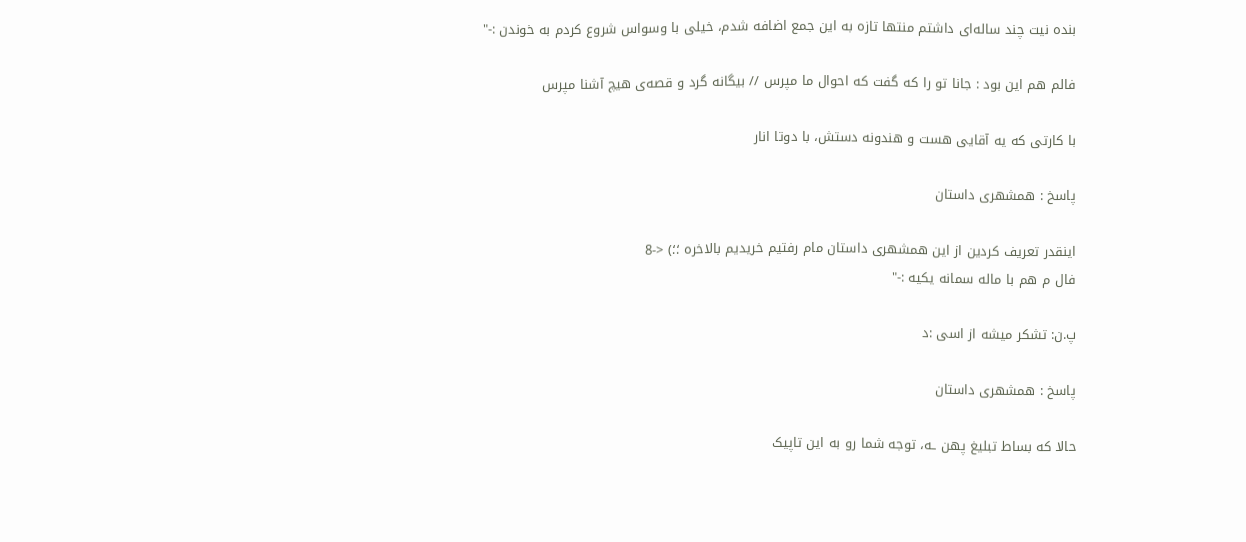بنده نیت چند ساله‌ای داشتم منتها تازه به این جمع اضافه شدم، خیلی با وسواس شروع کردم به خوندن :-"

فالم هم این بود : جانا تو را که گفت که احوال ما مپرس // بیگانه گرد و قصه‌ی هیچ آشنا مپرس

با کارتی که یه آقایی هست و هندونه دستش، با دوتا انار

پاسخ : همشهری داستان

اینقدر تعریف کردین از این همشهری داستان مام رفتیم خریدیم بالاخره ؛؛) <-8
فال م هم با ماله سمانه یکیه :-"

پ.ن: تشکر میشه از اسی :د

پاسخ : همشهری داستان

حالا که بساط تبلیغ پهن ـه، توجه شما رو به این تاپیک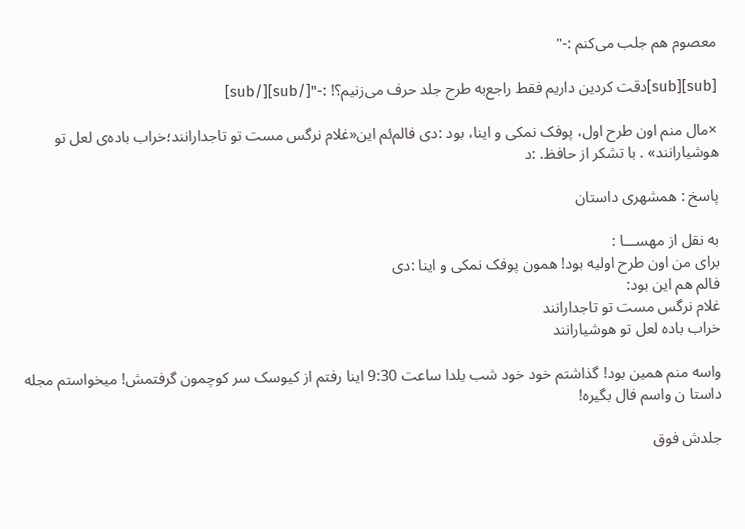معصوم هم جلب می‌کنم :-"

[sub][sub]دقت کردین داریم فقط راجع‌به طرح جلد حرف می‌زنیم؟! :-"[/sub][/sub]

×مال منم اون طرح اول، پوفک نمکی و اینا، بود :دی فالم‌ئم این«غلام نرگس مست تو تاجدارانند؛خراب باده‌ی لعل تو هوشیارانند» . با تشکر از حافظ. :د

پاسخ : همشهری داستان

به نقل از مهســـا :
برای من اون طرح اولیه بود! همون پوفک نمکی و اینا :دی
فالم هم این بود:
غلام نرگس مست تو تاجدارانند
خراب باده لعل تو هوشیارانند

واسه منم همین بود! گذاشتم خود خود شب یلدا ساعت 9:30 اینا رفتم از کیوسک سر کوچمون گرفتمش! میخواستم مجله داستا ن واسم فال بگیره!

جلدش فوق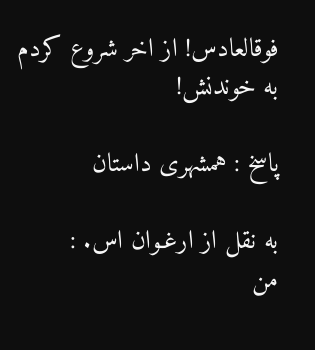فوقالعادس! از اخر شروع کردم به خوندنش!

پاسخ : همشهری داستان

به نقل از ارغـوان اس. :
من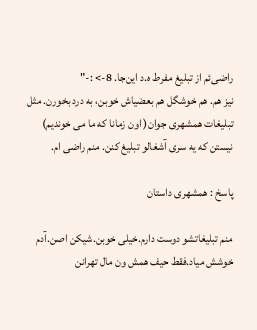راضی‌ئم از تبلیغ مفرط ه.د این‌جا. 8-> :-"
نیز هم. هم خوشگل هم بعضیاش خوبن، به درد بخورن. مثل تبلیغات همشهری جوان( اون زمانا که ما می خوندیم) نیستن که یه سری آشغالو تبلیغ کنن. منم راضی ام.

پاسخ : همشهری داستان

منم تبلیغاتشو دوست دارم.خیلی خوبن.شیکن اصن.آدم خوشش میاد.فقط حیف همش ون مال تهرانن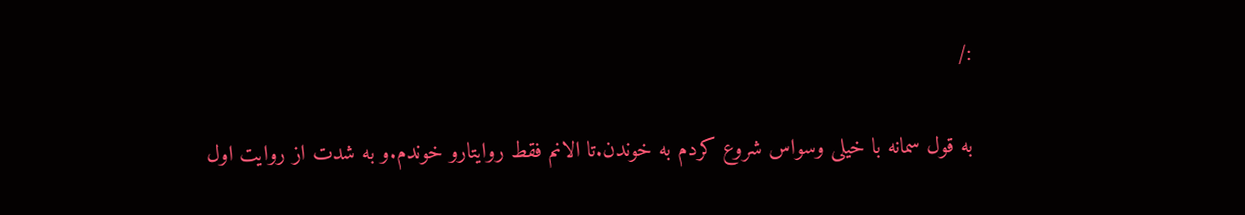:/

به قول سمانه با خیلی وسواس شروع کردم به خوندن.تا الانم فقط روایتارو خوندم.و به شدت از روایت اول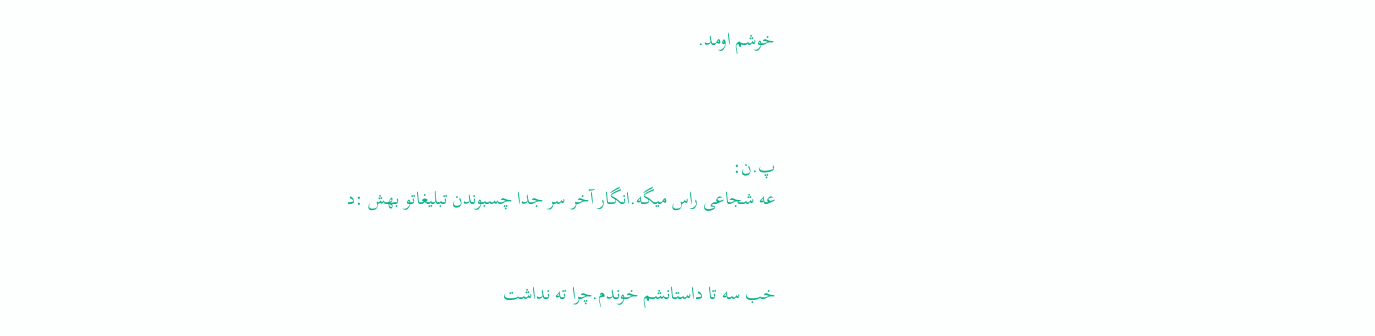خوشم اومد.



پ.ن:
عه شجاعی راس میگه.انگار آخر سر جدا چسبوندن تبلیغاتو بهش :د


خب سه تا داستانشم خوندم.چرا ته نداشت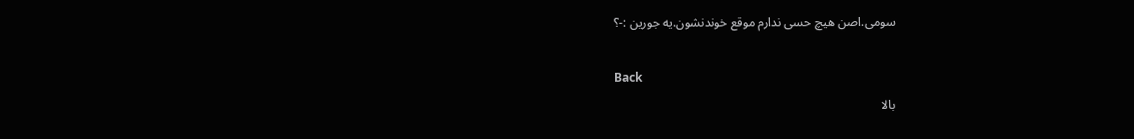سومی.اصن هیچ حسی ندارم موقع خوندنشون.یه جورین :-؟

Back
بالا